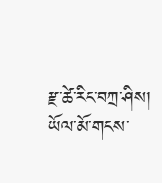རྫ་ཚེ་རིང་བཀྲ་ཤིས།
ཡོལ་མོ་གངས་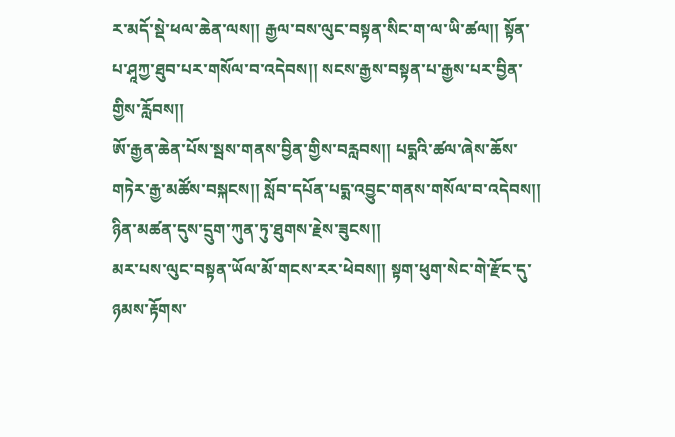ར་མདོ་སྡེ་ཕལ་ཆེན་ལས།། རྒྱལ་བས་ལུང་བསྟན་སིང་ག་ལ་ཡི་ཚལ།། སྟོན་པ་ཤཱཀྱ་ཐུབ་པར་གསོལ་བ་འདེབས།། སངས་རྒྱས་བསྟན་པ་རྒྱས་པར་བྱིན་གྱིས་རློབས།།
ཨོ་རྒྱན་ཆེན་པོས་སྦས་གནས་བྱིན་གྱིས་བརླབས།། པདྨའི་ཚལ་ཞེས་ཆོས་གཏེར་རྒྱ་མཚོས་བསྐངས།། སློབ་དཔོན་པདྨ་འབྱུང་གནས་གསོལ་བ་འདེབས།། ཉིན་མཚན་དུས་དྲུག་ཀུན་ཏུ་ཐུགས་རྗེས་ཟུངས།།
མར་པས་ལུང་བསྟན་ཡོལ་མོ་གངས་རར་ཕེབས།། སྟག་ཕུག་སེང་གེ་རྫོང་དུ་ཉམས་རྟོགས་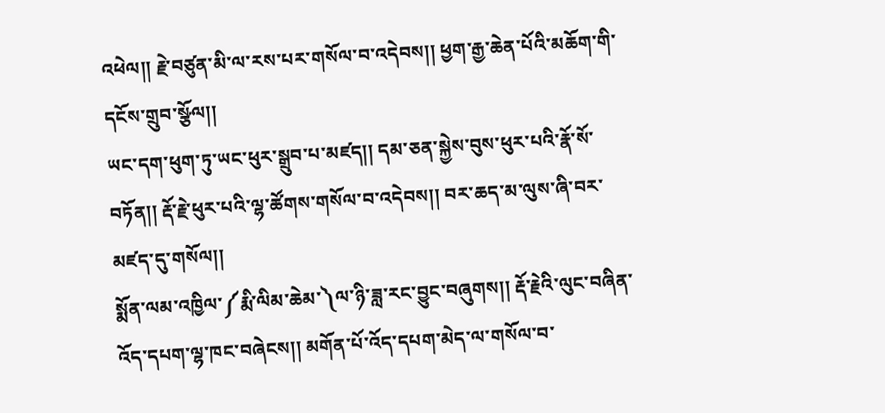འཕེལ།། རྗེ་བཙུན་མི་ལ་རས་པར་གསོལ་བ་འདེབས།། ཕྱག་རྒྱ་ཆེན་པོའི་མཆོག་གི་དངོས་གྲུབ་སྩོལ།།
ཡང་དག་ཕུག་ཏུ་ཡང་ཕུར་སྒྲུབ་པ་མཛད།། དམ་ཅན་སྐྱེས་བུས་ཕུར་པའི་རྣོ་སོ་བཏོན།། རྡོ་རྗེ་ཕུར་པའི་ལྷ་ཚོགས་གསོལ་བ་འདེབས།། བར་ཆད་མ་ལུས་ཞི་བར་མཛད་དུ་གསོལ།།
སྨོན་ལམ་འཁྱིལ་༼རྨི་ལིམ་ཆེམ་༽ལ་ཉི་ཟླ་རང་བྱུང་བཞུགས།། རྡོ་རྗེའི་ལུང་བཞིན་འོད་དཔག་ལྷ་ཁང་བཞེངས།། མགོན་པོ་འོད་དཔག་མེད་ལ་གསོལ་བ་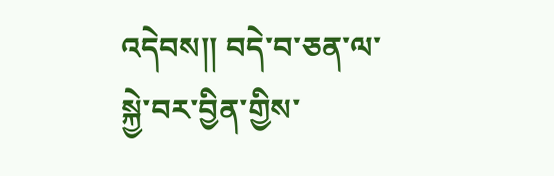འདེབས།། བདེ་བ་ཅན་ལ་སྐྱེ་བར་བྱིན་གྱིས་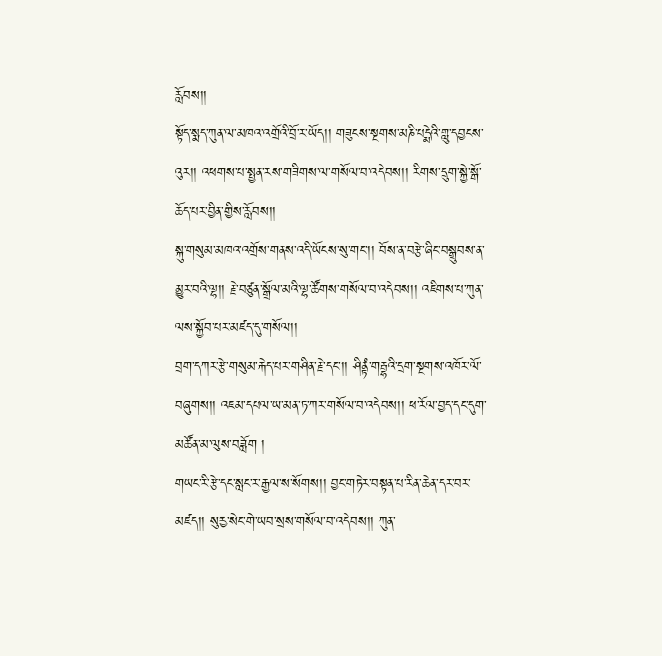རློབས།།
སྟོད་སྨད་ཀུན་ལ་མཁའ་འགྲོའི་བྲོ་ར་ཡོད།། གཟུངས་སྔགས་མཎི་པདྨེའི་གླུ་དབྱངས་འུར།། འཕགས་པ་སྤྱན་རས་གཟིགས་ལ་གསོལ་བ་འདེབས།། རིགས་དྲུག་སྐྱེ་སྒོ་ཆོད་པར་བྱིན་གྱིས་རློབས།།
སྐུ་གསུམ་མཁའ་འགྲོས་གནས་འདི་ཡོངས་སུ་གང་།། བོས་ན་བརྩེ་ཞིང་བསྒྲུབས་ན་མྱུར་བའི་ལྷ།། རྗེ་བཙུན་སྒྲོལ་མའི་ལྷ་ཚོགས་གསོལ་བ་འདེབས།། འཇིགས་པ་ཀུན་ལས་སྐྱོབ་པར་མཛད་དུ་གསོལ།།
བྲག་དཀར་རྩེ་གསུམ་རྐེད་པར་གཤིན་རྗེ་དང་།། ཤིནྟཾ་གརྦྷའི་དྲག་སྔགས་འཁོར་ལོ་བཞུགས།། འཇམ་དཔལ་ཡ་མན་ཏ་ཀར་གསོལ་བ་འདེབས།། ཕ་རོལ་བྱད་དང་དུག་མཚོན་མ་ལུས་བཟློག །
གཡང་རི་རྩེ་དང་སླང་ར་རྒྱལ་ས་སོགས།། བྱང་གཏེར་བསྟན་པ་རིན་ཆེན་དར་བར་མཛད།། སུརྱ་སེང་གེ་ཡབ་སྲས་གསོལ་བ་འདེབས།། ཀུན་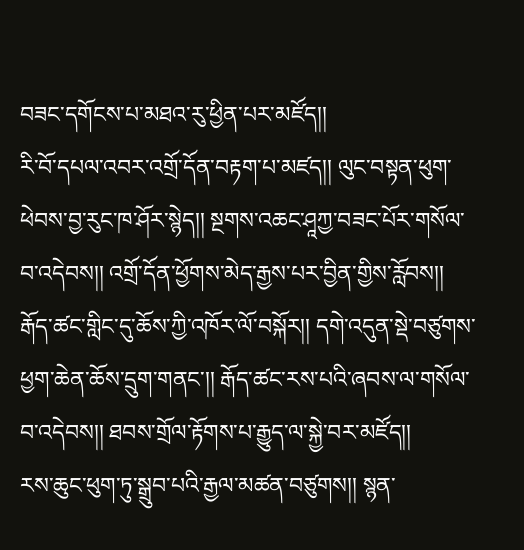བཟང་དགོངས་པ་མཐའ་རུ་ཕྱིན་པར་མཛོད།།
རི་བོ་དཔལ་འབར་འགྲོ་དོན་བརྟག་པ་མཛད།། ལུང་བསྟན་ཕུག་ཕེབས་བྱ་རུང་ཁ་ཤོར་སྙེད།། སྔགས་འཆང་ཤཱཀྱ་བཟང་པོར་གསོལ་བ་འདེབས།། འགྲོ་དོན་ཕྱོགས་མེད་རྒྱས་པར་བྱིན་གྱིས་རློབས།།
རྒོད་ཚང་གླིང་དུ་ཆོས་ཀྱི་འཁོར་ལོ་བསྐོར།། དགེ་འདུན་སྡེ་བཙུགས་ཕྱག་ཆེན་ཆོས་དྲུག་གནང་།། རྒོད་ཚང་རས་པའི་ཞབས་ལ་གསོལ་བ་འདེབས།། ཐབས་གྲོལ་རྟོགས་པ་རྒྱུད་ལ་སྐྱེ་བར་མཛོད།།
རས་ཆུང་ཕུག་ཏུ་སྒྲུབ་པའི་རྒྱལ་མཚན་བཙུགས།། སྙན་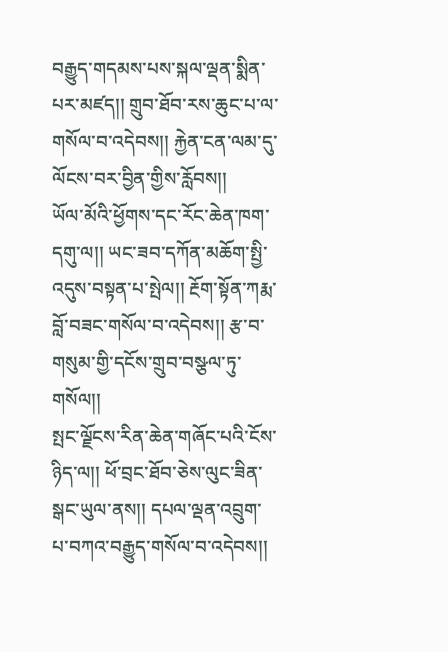བརྒྱུད་གདམས་པས་སྐལ་ལྡན་སྨིན་པར་མཛད།། གྲུབ་ཐོབ་རས་ཆུང་པ་ལ་གསོལ་བ་འདེབས།། རྐྱེན་ངན་ལམ་དུ་ལོངས་བར་བྱིན་གྱིས་རློབས།།
ཡོལ་མོའི་ཕྱོགས་དང་རོང་ཆེན་ཁག་དགུ་ལ།། ཡང་ཟབ་དཀོན་མཆོག་སྤྱི་འདུས་བསྟན་པ་སྤེལ།། རྔོག་སྟོན་ཀརྨ་བློ་བཟང་གསོལ་བ་འདེབས།། རྩ་བ་གསུམ་གྱི་དངོས་གྲུབ་བསྩལ་ཏུ་གསོལ།།
སྤང་ལྗོངས་རིན་ཆེན་གཞོང་པའི་ངོས་ཉིད་ལ།། ཕོ་བྲང་ཐོབ་ཅེས་ལུང་ཟིན་སྒང་ཡུལ་ནས།། དཔལ་ལྡན་འབྲུག་པ་བཀའ་བརྒྱུད་གསོལ་བ་འདེབས།།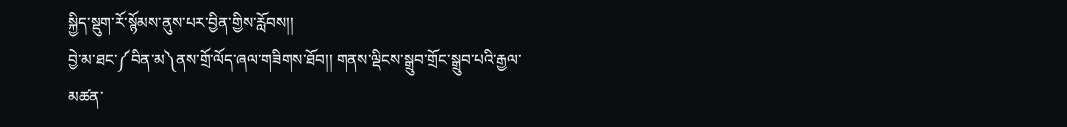སྐྱིད་སྡུག་རོ་སྙོམས་ནུས་པར་བྱིན་གྱིས་རློབས།།
བྱེ་མ་ཐང་༼བིན་མ༽ནས་གྲོ་ལོད་ཞལ་གཟིགས་ཐོབ།། གནས་ལྡིངས་སྒྲུབ་གྲོང་སྒྲུབ་པའི་རྒྱལ་མཚན་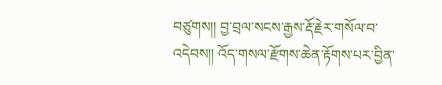བཙུགས།། བྱ་བྲལ་སངས་རྒྱས་རྡོ་རྗེར་གསོལ་བ་འདེབས།། འོད་གསལ་རྫོགས་ཆེན་རྟོགས་པར་བྱིན་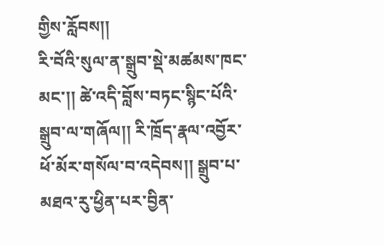གྱིས་རློབས།།
རི་བོའི་སུལ་ན་སྒྲུབ་སྡེ་མཚམས་ཁང་མང་།། ཚེ་འདི་བློས་བཏང་སྙིང་པོའི་སྒྲུབ་ལ་གཞོལ།། རི་ཁྲོད་རྣལ་འབྱོར་ཕོ་མོར་གསོལ་བ་འདེབས།། སྒྲུབ་པ་མཐའ་རུ་ཕྱིན་པར་བྱིན་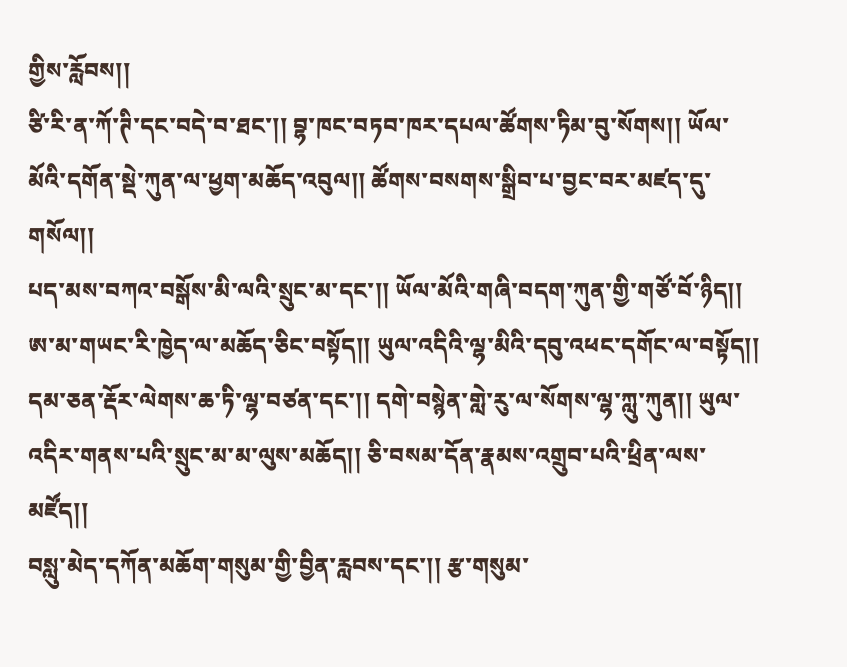གྱིས་རློབས།།
ཙི་རི་ན་ཀོ་ཊི་དང་བདེ་བ་ཐང་།། བྷ་ཁང་བཏབ་ཁར་དཔལ་ཚོགས་ཏིམ་བུ་སོགས།། ཡོལ་མོའི་དགོན་སྡེ་ཀུན་ལ་ཕྱག་མཆོད་འབུལ།། ཚོགས་བསགས་སྒྲིབ་པ་བྱང་བར་མཛད་དུ་གསོལ།།
པད་མས་བཀའ་བསྒོས་མི་ལའི་སྲུང་མ་དང་།། ཡོལ་མོའི་གཞི་བདག་ཀུན་གྱི་གཙོ་བོ་ཉིད།། ཨ་མ་གཡང་རི་ཁྱེད་ལ་མཆོད་ཅིང་བསྟོད།། ཡུལ་འདིའི་ལྷ་མིའི་དབུ་འཕང་དགོང་ལ་བསྟོད།།
དམ་ཅན་རྡོར་ལེགས་ཆ་ཏི་ལྷ་བཙན་དང་།། དགེ་བསྙེན་གླེ་རུ་ལ་སོགས་ལྷ་ཀླུ་ཀུན།། ཡུལ་འདིར་གནས་པའི་སྲུང་མ་མ་ལུས་མཆོད།། ཅི་བསམ་དོན་རྣམས་འགྲུབ་པའི་ཕྲིན་ལས་མཛོད།།
བསླུ་མེད་དཀོན་མཆོག་གསུམ་གྱི་བྱིན་རླབས་དང་།། རྩ་གསུམ་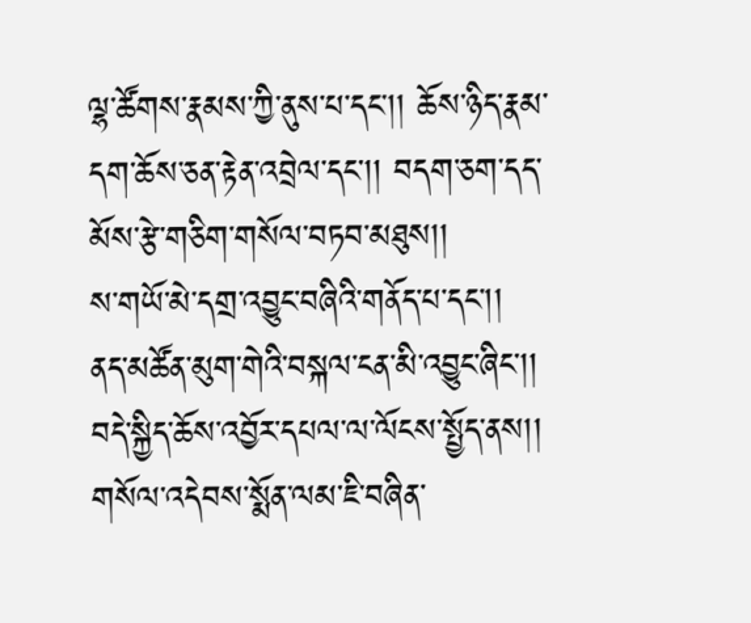ལྷ་ཚོགས་རྣམས་ཀྱི་ནུས་པ་དང་།། ཆོས་ཉིད་རྣམ་དག་ཆོས་ཅན་རྟེན་འབྲེལ་དང་།། བདག་ཅག་དད་མོས་རྩེ་གཅིག་གསོལ་བཏབ་མཐུས།།
ས་གཡོ་མེ་དགྲ་འབྱུང་བཞིའི་གནོད་པ་དང་།། ནད་མཚོན་མུག་གེའི་བསྐལ་ངན་མི་འབྱུང་ཞིང་།། བདེ་སྐྱིད་ཆོས་འབྱོར་དཔལ་ལ་ལོངས་སྤྱོད་ནས།། གསོལ་འདེབས་སྨོན་ལམ་ཇི་བཞིན་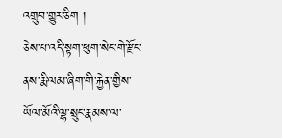འགྲུབ་གྱུར་ཅིག །
ཅེས་པ་འདི་སྟག་ཕུག་སེང་གེ་རྫོང་ནས་རྨི་ལམ་ཞིག་གི་རྐྱེན་གྱིས་ཡོལ་མོའི་ལྷ་སྲུང་རྣམས་ལ་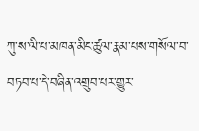ཀུ་ས་ལི་པ་མཁན་མིང་ཚུལ་རྣམ་པས་གསོལ་བ་བཏབ་པ་དེ་བཞིན་འགྲུབ་པར་གྱུར་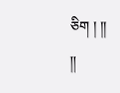ཅིག ། ༎
།།